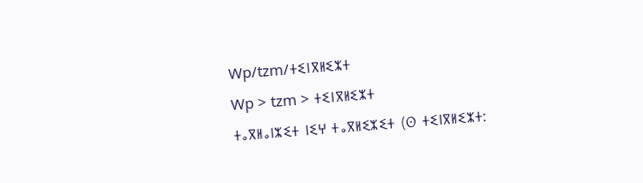Wp/tzm/ⵜⵉⵏⴳⵍⵉⵣⵜ
Wp > tzm > ⵜⵉⵏⴳⵍⵉⵣⵜ
ⵜⴰⴳⵍⴰⵏⵣⵉⵜ ⵏⵉⵖ ⵜⴰⴳⵍⵉⵣⵉⵜ (ⵙ ⵜⵉⵏⴳⵍⵉⵣⵜ: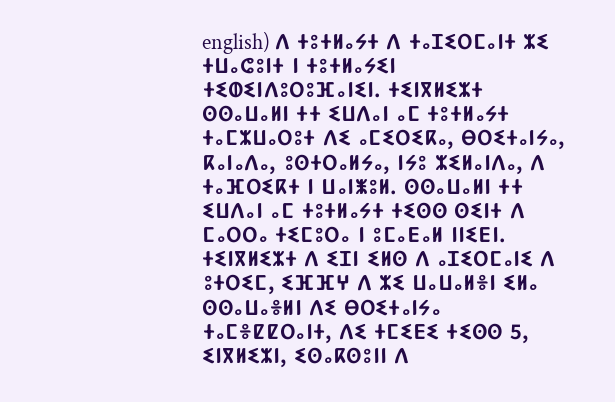english) ⴷ ⵜⵓⵜⵍⴰⵢⵜ ⴷ ⵜⴰⵊⵉⵔⵎⴰⵏⵜ ⵣⵉ ⵜⵡⴰⵛⵓⵏⵜ ⵏ ⵜⵓⵜⵍⴰⵢⵉⵏ ⵜⵉⵀⵉⵏⴷⵓⵔⵓⴼⴰⵏⵉⵏ. ⵜⵉⵏⴳⵍⵉⵣⵜ ⵙⵙⴰⵡⴰⵍⵏ ⵜⵜ ⵉⵡⴷⴰⵏ ⴰⵎ ⵜⵓⵜⵍⴰⵢⵜ ⵜⴰⵎⵣⵡⴰⵔⵓⵜ ⴷⵉ ⴰⵎⵉⵔⵉⴽⴰ, ⴱⵔⵉⵜⴰⵏⵢⴰ, ⴽⴰⵏⴰⴷⴰ, ⵓⵙⵜⵔⴰⵍⵢⴰ, ⵏⵢⵓ ⵣⵉⵍⴰⵏⴷⴰ, ⴷ ⵜⴰⴼⵔⵉⴽⵜ ⵏ ⵡⴰⵏⵥⵓⵍ. ⵙⵙⴰⵡⴰⵍⵏ ⵜⵜ ⵉⵡⴷⴰⵏ ⴰⵎ ⵜⵓⵜⵍⴰⵢⵜ ⵜⵉⵙⵙ ⵙⵉⵏⵜ ⴷ ⵎⴰⵔⵔⴰ ⵜⵉⵎⵓⵔⴰ ⵏ ⵓⵎⴰⴹⴰⵍ ⵏⵏⵉⴹⵏ. ⵜⵉⵏⴳⵍⵉⵣⵜ ⴷ ⵉⵊⵏ ⵉⵍⵙ ⴷ ⴰⵊⵉⵔⵎⴰⵏⵉ ⴷ ⵓⵜⵔⵉⵎ, ⵉⴼⴼⵖ ⴷ ⵣⵉ ⵡⴰⵡⴰⵍⴻⵏ ⵉⵍⴰ ⵙⵙⴰⵡⴰⴻⵍⵏ ⴷⵉ ⴱⵔⵉⵜⴰⵏⵢⴰ ⵜⴰⵎⴻⵇⵇⵔⴰⵏⵜ, ⴷⵉ ⵜⵎⵉⴹⵉ ⵜⵉⵙⵙ 5, ⵉⵏⴳⵍⵉⵣⵏ, ⵉⵙⴰⴽⵙⵓⵏⵏ ⴷ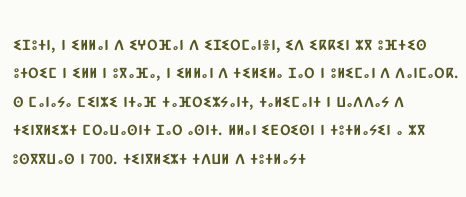ⵉⵊⵓⵜⵏ, ⵏ ⵉⵍⵍⴰⵏ ⴷ ⵉⵖⵔⴼⴰⵏ ⴷ ⵉⵊⵉⵔⵎⴰⵏⴻⵏ, ⵉⴷ ⵉⴽⴽⵉⵏ ⵣⴳ ⵓⴼⵜⵉⵙ ⵓⵜⵔⵉⵎ ⵏ ⵉⵍⵍ ⵏ ⵓⴳⴰⴼⴰ, ⵏ ⵉⵍⵍⴰⵏ ⴷ ⵜⵉⵍⵉⵍⴰ ⵊⴰⵔ ⵏ ⵓⵍⵉⵎⴰⵏ ⴷ ⴷⴰⵏⵎⴰⵔⴽ. ⵙ ⵎⴰⵏⴰⵢⴰ ⵎⵉⵏⵣⵉ ⵏⵜⴰⴼ ⵜⴰⴼⵔⵉⵣⵢⴰⵏⵜ, ⵜⴰⵍⵉⵎⴰⵏⵜ ⵏ ⵡⴰⴷⴷⴰⵢ ⴷ ⵜⵉⵏⴳⵍⵉⵣⵜ ⵎⵔⴰⵡⴰⵙⵏⵜ ⵊⴰⵔ ⴰⵙⵏⵜ. ⵍⵍⴰⵏ ⵉⴹⵔⵉⵙⵏ ⵏ ⵜⵓⵜⵍⴰⵢⵉⵏ ⴰ ⵣⴳ ⵓⵙⴳⴳⵡⴰⵙ ⵏ 700. ⵜⵉⵏⴳⵍⵉⵣⵜ ⵜⴷⵡⵍ ⴷ ⵜⵓⵜⵍⴰⵢⵜ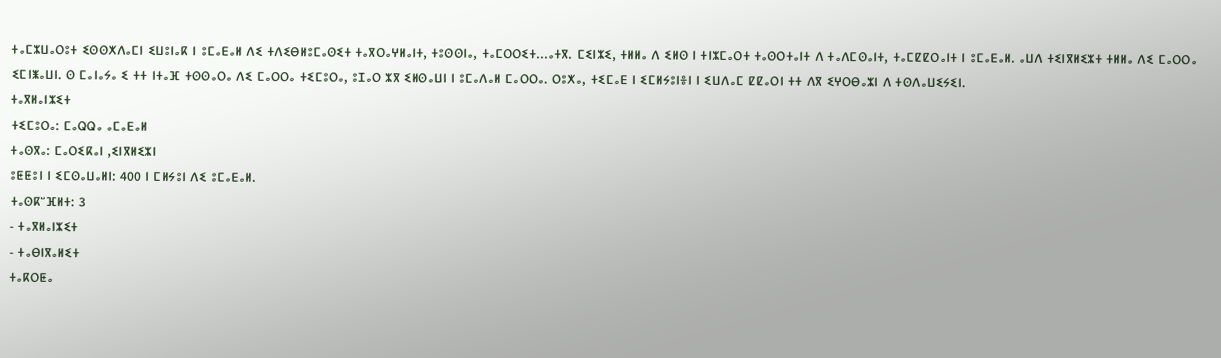ⵜⴰⵎⵣⵡⴰⵔⵓⵜ ⵉⵙⵙⵅⴷⴰⵎⵏ ⵉⵡⵓⵏⴰⴽ ⵏ ⵓⵎⴰⴹⴰⵍ ⴷⵉ ⵜⴷⵉⴱⵍⵓⵎⴰⵙⵉⵜ ⵜⴰⴳⵔⴰⵖⵍⴰⵏⵜ, ⵜⵓⵙⵙⵏⴰ, ⵜⴰⵎⵔⵔⵉⵜ...ⴰⵜⴳ. ⵎⵉⵏⵣⵉ, ⵜⵍⵍⴰ ⴷ ⵉⵍⵙ ⵏ ⵜⵏⵣⵎⴰⵔⵜ ⵜⴰⵙⵔⵜⴰⵏⵜ ⴷ ⵜⴰⴷⵎⵙⴰⵏⵜ, ⵜⴰⵎⵇⵇⵔⴰⵏⵜ ⵏ ⵓⵎⴰⴹⴰⵍ. ⴰⵡⴷ ⵜⵉⵏⴳⵍⵉⵣⵜ ⵜⵍⵍⴰ ⴷⵉ ⵎⴰⵔⵔⴰ ⵉⵎⵏⵥⴰⵡⵏ. ⵙ ⵎⴰⵏⴰⵢⴰ ⵉ ⵜⵜ ⵏⵜⴰⴼ ⵜⵙⵙⴰⵔⴰ ⴷⵉ ⵎⴰⵔⵔⴰ ⵜⵉⵎⵓⵔⴰ, ⵓⵊⴰⵔ ⵣⴳ ⵉⵍⵙⴰⵡⵏ ⵏ ⵓⵎⴰⴷⴰⵍ ⵎⴰⵔⵔⴰ. ⵔⵓⵅⴰ, ⵜⵉⵎⴰⴹ ⵏ ⵉⵎⵍⵢⵓⵏⴻⵏ ⵏ ⵉⵡⴷⴰⵎ ⵇⵇⴰⵔⵏ ⵜⵜ ⴷⴳ ⵉⵖⵔⴱⴰⵣⵏ ⴷ ⵜⵙⴷⴰⵡⵉⵢⵉⵏ.
ⵜⴰⴳⵍⴰⵏⵣⵉⵜ
ⵜⵉⵎⵓⵔⴰ: ⵎⴰⵕⵕⴰ ⴰⵎⴰⴹⴰⵍ
ⵜⴰⵙⴳⴰ: ⵎⴰⵔⵉⴽⴰⵏ ,ⵉⵏⴳⵍⵉⵣⵏ
ⵓⵟⵟⵓⵏ ⵏ ⵉⵎⵙⴰⵡⴰⵍⵏ: 400 ⵏ ⵎⵍⵢⵓⵏ ⴷⵉ ⵓⵎⴰⴹⴰⵍ.
ⵜⴰⵙⴽⵯⴼⵍⵜ: 3
- ⵜⴰⴳⵍⴰⵏⵣⵉⵜ
- ⵜⴰⴱⵏⴳⴰⵍⵉⵜ
ⵜⴰⴽⵔⵟⴰ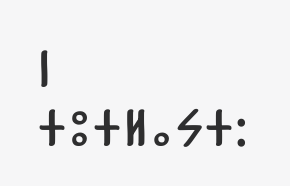ⵏ ⵜⵓⵜⵍⴰⵢⵜ: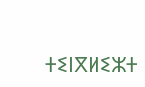ⵜⵉⵏⴳⵍⵉⵣⵜ